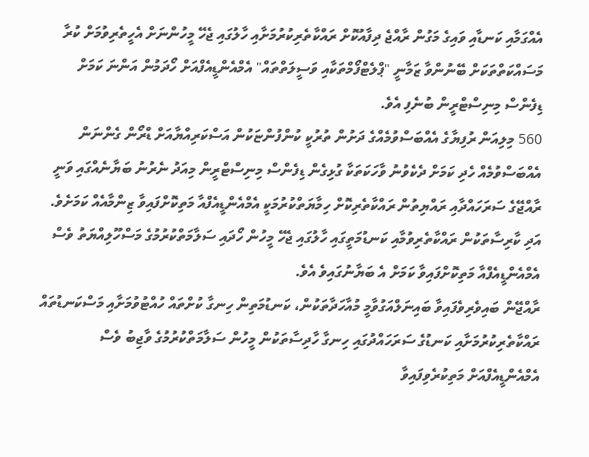އެއްގަމާއި ކަނޑާއި ވައިގެ މަގުން ރާއްޖެ ދިފާއުކޮށް ރައްކާތެރިކުރުމަށާއި ހާލުގައި ޖެހޭ މީހުންނަށް އެހީތެރިވުމަށް ކުރާ މަސައްކަތްތަކަށް ބޭނުންވާ ޒަމާނީ "ޕްލެޓްފޯމްތަކާއި ވަސީލަތްތައް" އެމްއެންޑީއެފްއަށް ހޯދަމުން އަންނަ ކަމަށް ޑިފެންސް މިނިސްޓްރީން ބުނެފި އެވެ.
560 މިލިއަން ރުފިޔާގެ އެއްބަސްވުމެއްގެ ދަށުން ތުރުކީ ކުންފުންޏަކުން އަސްކަރިއްޔާއަށް ޑްރޯން ގެންނަން އެއްބަސްވުމެއް ހެދި ކަމަށް ދެކެވުނު ވާހަކަތަކާ ގުޅިގެން ޑިފެންސް މިނިސްޓްރީން މިއަދު ނެރުނު ބަޔާނެއްގައި ވަނީ ރާއްޖޭގެ ސަރަހައްދާއި ރައްޔިތުން ރައްކާތެރިކޮށް ހިމާޔަތްކުރުމަކީ އެމްއެންޑީއެފްއާ މަތިކޮށްފައިވާ ޒިންމާއެއް ކަމަށެވެ. އަދި ކާރިސާތަކުން ރައްކާތެރިވުމާއި ކަނޑުމަތީގައި ހާލުގައި ޖެހޭ މީހުން ހޯދައި ސަލާމަތްކުރުމުގެ މަސްހޫލިއްޔަތު ވެސް އެމްއެންޑީއެފްއާ މަތިކޮށްފައިވާ ކަމަށް އެ ބަޔާނުގައިވެ އެވެ.
ރާއްޖޭން ބައިވެރިވެފައިވާ ބައިނަލްއަގުވާމީ މުއާހަދާތަކުން، ކަނޑުމަތިން ހިނގާ ކުށްތައް ހުއްޓުވުމަށާއި މަސްކަނޑުތައް ރައްކާތެރިކުރުމަށާއި ކަނޑުގެ ސަރަހައްދުގައި ހިނގާ ހާދިސާތަކުން މީހުން ސަލާމަތްކުރުމުގެ ވާޖިބު ވެސް އެމްއެންޑީއެފްއަށް މަތިކުރެވިފައިވާ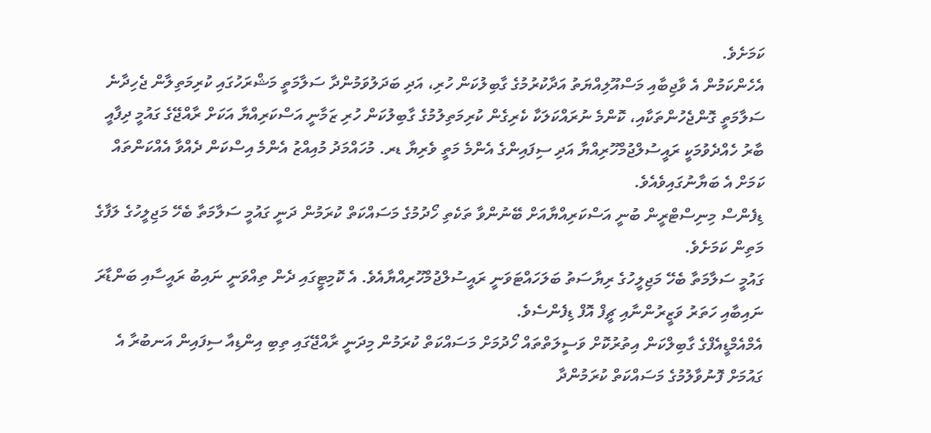ކަމަށެވެ.
އެހެންކަމުން އެ ވާޖިބާއި މަސްއޫލިއްޔަތު އަދާކުރުމުގެ ގާބިލުކަން ހުރި، އަދި ބަދަލުވަމުންދާ ސަލާމަތީ މަޝްރަހުގައި ކުރިމަތިލާން ޖެހިދާނެ ސަލާމަތީ ގޮންޖެހުންތަކާއި، ކޮންމެ ނުރައްކަލަކާ ކެރިގެން ކުރިމަތިލުމުގެ ގާބިލުކަން ހުރި ޒަމާނީ އަސްކަރިއްޔާ އަކަށް ރާއްޖޭގެ ގައުމީ ދިފާއީ ބާރު ހެއްދެވުމަކީ ރައީސުލްޖުމްހޫރިއްޔާ އަދި ސިފައިންގެ އެންމެ މަތީ ވެރިޔާ ޑރ. މުހައްމަދު މުއިއްޒު އެންމެ އިސްކަން ދެއްވާ އެއްކަންތައް ކަމަށް އެ ބަޔާނުގައިވެއެވެ.
ޑިފެންސް މިނިސްޓްރީން ބުނީ އަސްކަރިއްޔާއަށް ބޭނުންވާ ތަކެތި ހޯދުމުގެ މަސައްކަތް ކުރަމުން ދަނީ ގައުމީ ސަލާމަތާ ބެހޭ މަޖިލީހުގެ ލަފާގެ މަތިން ކަމަށެވެ.
ގައުމީ ސަލާމަތާ ބެހޭ މަޖިލީހުގެ ރިޔާސަތު ބަލަހައްޓަވަނީ ރައީސުލްޖުމްހޫރިއްޔާއެވެ. އެ ކޮމިޓީގައި ދެން ތިއްވަނީ ނައިބު ރައީސާއި ބަންޑާރަ ނައިބާއި ހަތަރު ވަޒީރުންނާއި ޗީފް އޮފް ޑިފެންސެވެ.
އެމްއެމްޑީއެފްގެ ގާބިލްކަން އިތުރުކޮށް ވަސީލަތްތައް ހޯދުމަށް މަސައްކަތް ކުރަމުން މިދަނީ ރާއްޖޭގައި ތިބި އިންޑިއާ ސިފައިން އަނބުރާ އެ ގައުމަށް ފޮނުވާލުމުގެ މަސައްކަތް ކުރަމުންދާ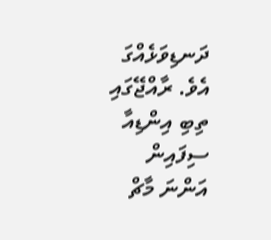ދަނޑިވަޅެއްގަ އެވެ. ރާއްޖޭގައި ތިބި އިންޑިއާ ސިފައިން އަންނަ މާޗް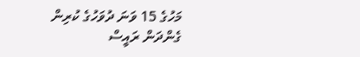މަހުގެ 15 ވަނަ ދުވަހުގެ ކުރިން ގެންދަން ރައީސް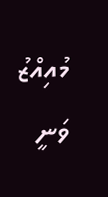މުއިއްޒު ވަނީ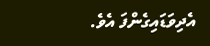އެދިވަޑައިގެންފަ އެވެ.